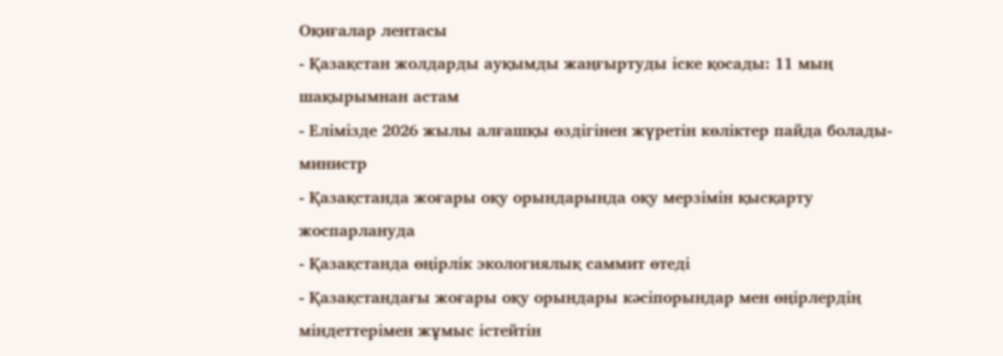Оқиғалар лентасы
- Қазақстан жолдарды ауқымды жаңғыртуды іске қосады: 11 мың шақырымнан астам
- Елімізде 2026 жылы алғашқы өздігінен жүретін көліктер пайда болады-министр
- Қазақстанда жоғары оқу орындарында оқу мерзімін қысқарту жоспарлануда
- Қазақстанда өңірлік экологиялық саммит өтеді
- Қазақстандағы жоғары оқу орындары кәсіпорындар мен өңірлердің міндеттерімен жұмыс істейтін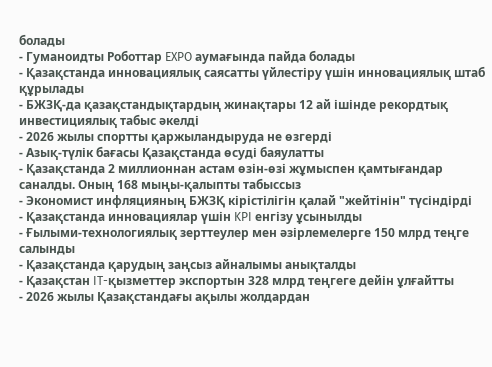болады
- Гуманоидты Роботтар EXPO аумағында пайда болады
- Қазақстанда инновациялық саясатты үйлестіру үшін инновациялық штаб құрылады
- БЖЗҚ-да қазақстандықтардың жинақтары 12 ай ішінде рекордтық инвестициялық табыс әкелді
- 2026 жылы спортты қаржыландыруда не өзгерді
- Азық-түлік бағасы Қазақстанда өсуді баяулатты
- Қазақстанда 2 миллионнан астам өзін-өзі жұмыспен қамтығандар саналды. Оның 168 мыңы-қалыпты табыссыз
- Экономист инфляцияның БЖЗҚ кірістілігін қалай "жейтінін" түсіндірді
- Қазақстанда инновациялар үшін KPI енгізу ұсынылды
- Ғылыми-технологиялық зерттеулер мен әзірлемелерге 150 млрд теңге салынды
- Қазақстанда қарудың заңсыз айналымы анықталды
- Қазақстан IT-қызметтер экспортын 328 млрд теңгеге дейін ұлғайтты
- 2026 жылы Қазақстандағы ақылы жолдардан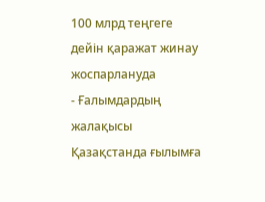100 млрд теңгеге дейін қаражат жинау жоспарлануда
- Ғалымдардың жалақысы Қазақстанда ғылымға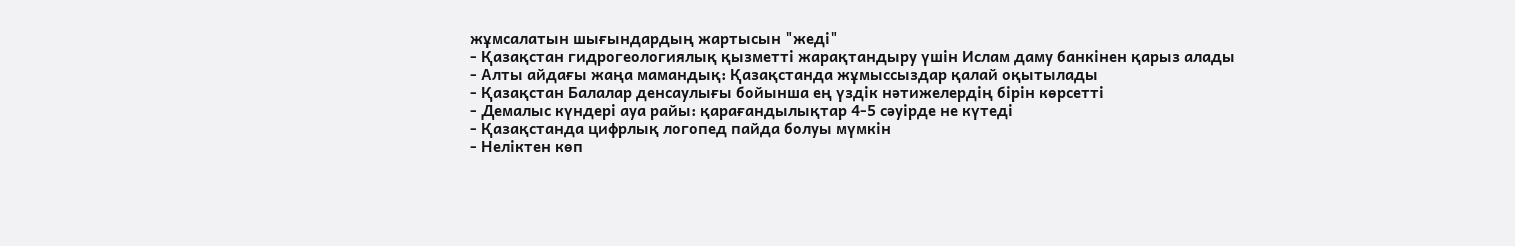жұмсалатын шығындардың жартысын "жеді"
- Қазақстан гидрогеологиялық қызметті жарақтандыру үшін Ислам даму банкінен қарыз алады
- Алты айдағы жаңа мамандық: Қазақстанда жұмыссыздар қалай оқытылады
- Қазақстан Балалар денсаулығы бойынша ең үздік нәтижелердің бірін көрсетті
- Демалыс күндері ауа райы: қарағандылықтар 4-5 сәуірде не күтеді
- Қазақстанда цифрлық логопед пайда болуы мүмкін
- Неліктен көп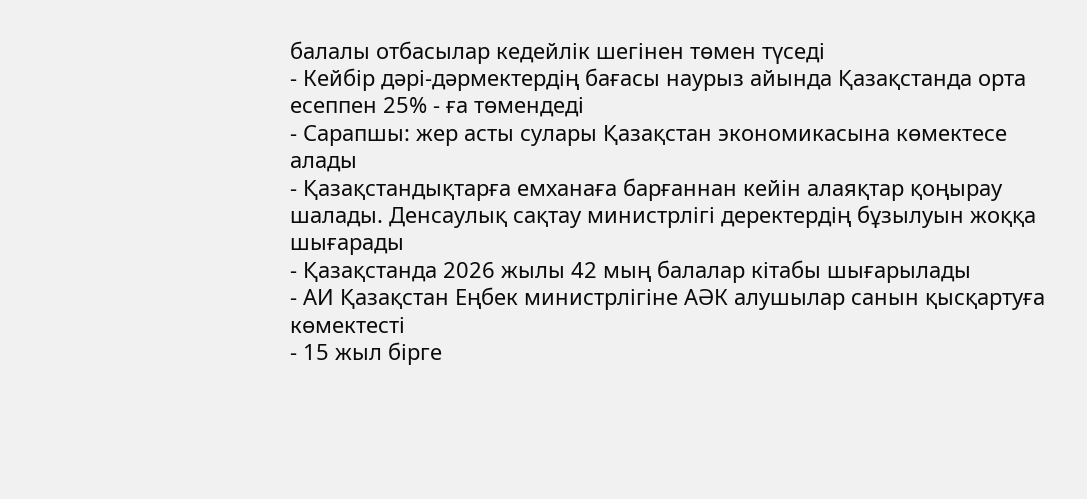балалы отбасылар кедейлік шегінен төмен түседі
- Кейбір дәрі-дәрмектердің бағасы наурыз айында Қазақстанда орта есеппен 25% - ға төмендеді
- Сарапшы: жер асты сулары Қазақстан экономикасына көмектесе алады
- Қазақстандықтарға емханаға барғаннан кейін алаяқтар қоңырау шалады. Денсаулық сақтау министрлігі деректердің бұзылуын жоққа шығарады
- Қазақстанда 2026 жылы 42 мың балалар кітабы шығарылады
- АИ Қазақстан Еңбек министрлігіне АӘК алушылар санын қысқартуға көмектесті
- 15 жыл бірге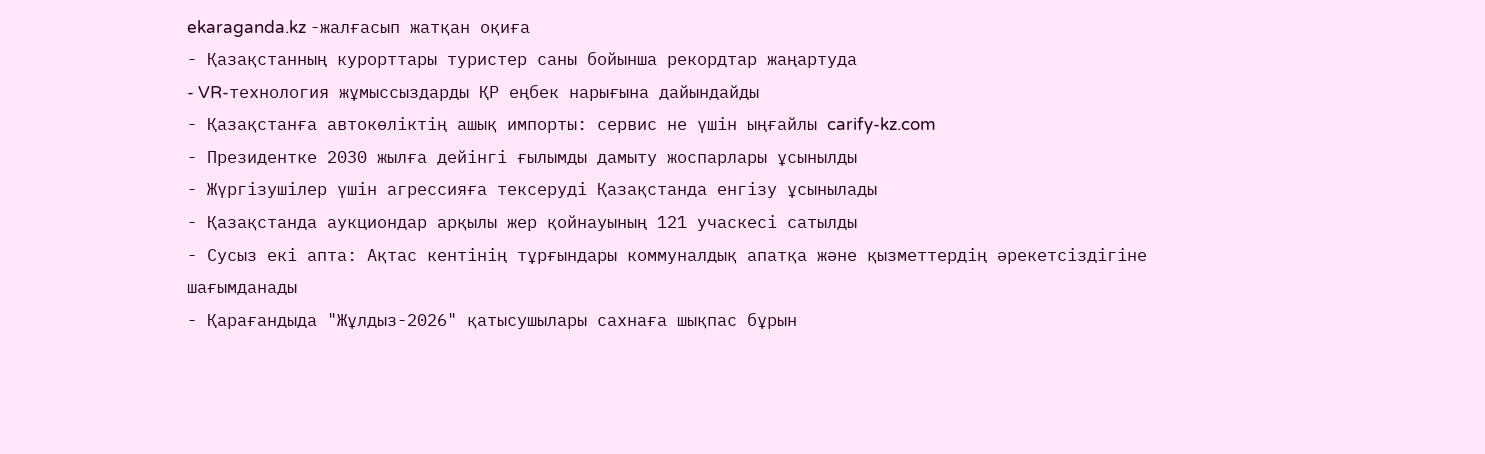ekaraganda.kz -жалғасып жатқан оқиға
- Қазақстанның курорттары туристер саны бойынша рекордтар жаңартуда
- VR-технология жұмыссыздарды ҚР еңбек нарығына дайындайды
- Қазақстанға автокөліктің ашық импорты: сервис не үшін ыңғайлы carify-kz.com
- Президентке 2030 жылға дейінгі ғылымды дамыту жоспарлары ұсынылды
- Жүргізушілер үшін агрессияға тексеруді Қазақстанда енгізу ұсынылады
- Қазақстанда аукциондар арқылы жер қойнауының 121 учаскесі сатылды
- Сусыз екі апта: Ақтас кентінің тұрғындары коммуналдық апатқа және қызметтердің әрекетсіздігіне шағымданады
- Қарағандыда "Жұлдыз-2026" қатысушылары сахнаға шықпас бұрын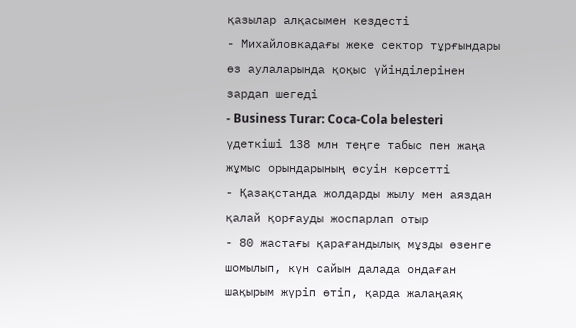қазылар алқасымен кездесті
- Михайловкадағы жеке сектор тұрғындары өз аулаларында қоқыс үйінділерінен зардап шегеді
- Business Turar: Coca-Cola belesteri үдеткіші 138 млн теңге табыс пен жаңа жұмыс орындарының өсуін көрсетті
- Қазақстанда жолдарды жылу мен аяздан қалай қорғауды жоспарлап отыр
- 80 жастағы қарағандылық мұзды өзенге шомылып, күн сайын далада ондаған шақырым жүріп өтіп, қарда жалаңаяқ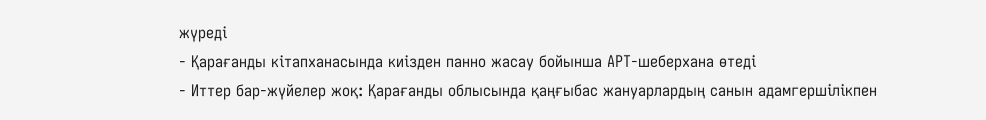жүреді
- Қарағанды кітапханасында киізден панно жасау бойынша АРТ-шеберхана өтеді
- Иттер бар-жүйелер жоқ: Қарағанды облысында қаңғыбас жануарлардың санын адамгершілікпен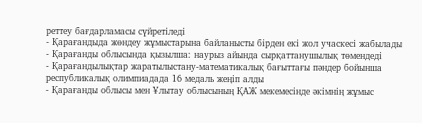реттеу бағдарламасы сүйретіледі
- Қарағандыда жөндеу жұмыстарына байланысты бірден екі жол учаскесі жабылады
- Қарағанды облысында қызылша: наурыз айында сырқаттанушылық төмендеді
- Қарағандылықтар жаратылыстану-математикалық бағыттағы пәндер бойынша республикалық олимпиадада 16 медаль жеңіп алды
- Қарағанды облысы мен Ұлытау облысының ҚАЖ мекемесінде әкімнің жұмыс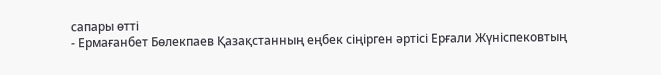сапары өтті
- Ермағанбет Бөлекпаев Қазақстанның еңбек сіңірген әртісі Ерғали Жүніспековтың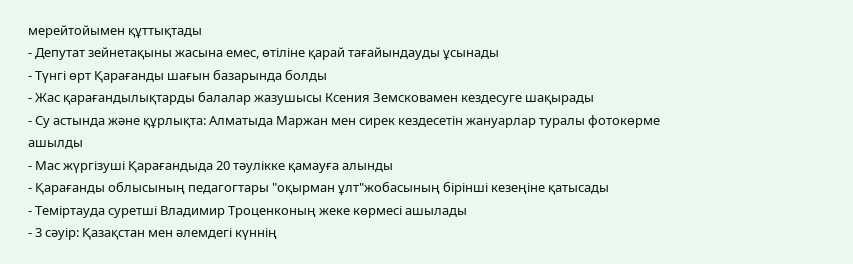мерейтойымен құттықтады
- Депутат зейнетақыны жасына емес, өтіліне қарай тағайындауды ұсынады
- Түнгі өрт Қарағанды шағын базарында болды
- Жас қарағандылықтарды балалар жазушысы Ксения Земсковамен кездесуге шақырады
- Су астында және құрлықта: Алматыда Маржан мен сирек кездесетін жануарлар туралы фотокөрме ашылды
- Мас жүргізуші Қарағандыда 20 тәулікке қамауға алынды
- Қарағанды облысының педагогтары "оқырман ұлт"жобасының бірінші кезеңіне қатысады
- Теміртауда суретші Владимир Троценконың жеке көрмесі ашылады
- 3 сәуір: Қазақстан мен әлемдегі күннің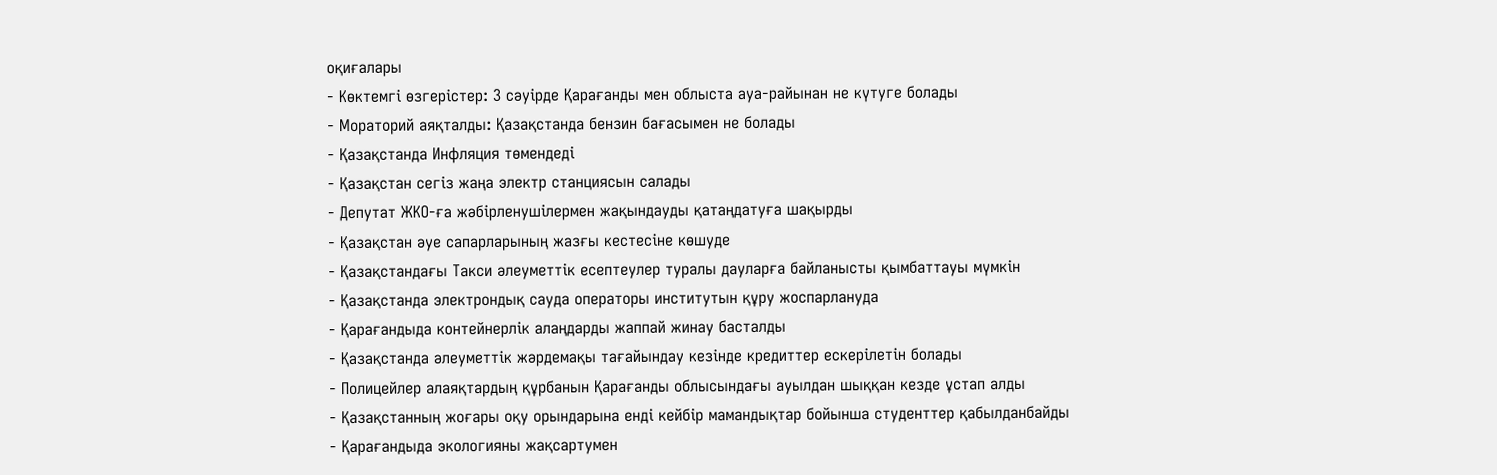оқиғалары
- Көктемгі өзгерістер: 3 сәуірде Қарағанды мен облыста ауа-райынан не күтуге болады
- Мораторий аяқталды: Қазақстанда бензин бағасымен не болады
- Қазақстанда Инфляция төмендеді
- Қазақстан сегіз жаңа электр станциясын салады
- Депутат ЖКО-ға жәбірленушілермен жақындауды қатаңдатуға шақырды
- Қазақстан әуе сапарларының жазғы кестесіне көшуде
- Қазақстандағы Такси әлеуметтік есептеулер туралы дауларға байланысты қымбаттауы мүмкін
- Қазақстанда электрондық сауда операторы институтын құру жоспарлануда
- Қарағандыда контейнерлік алаңдарды жаппай жинау басталды
- Қазақстанда әлеуметтік жәрдемақы тағайындау кезінде кредиттер ескерілетін болады
- Полицейлер алаяқтардың құрбанын Қарағанды облысындағы ауылдан шыққан кезде ұстап алды
- Қазақстанның жоғары оқу орындарына енді кейбір мамандықтар бойынша студенттер қабылданбайды
- Қарағандыда экологияны жақсартумен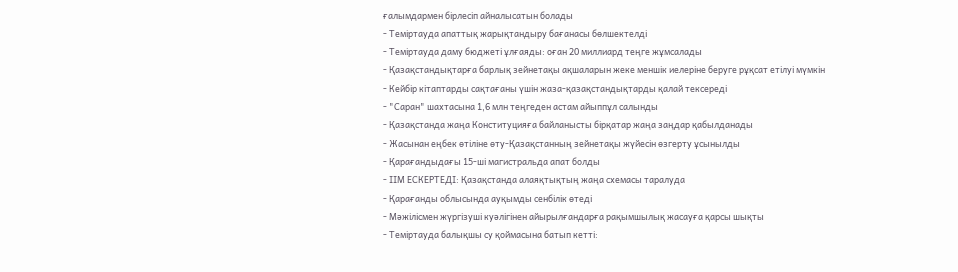ғалымдармен бірлесіп айналысатын болады
- Теміртауда апаттық жарықтандыру бағанасы бөлшектелді
- Теміртауда даму бюджеті ұлғаяды: оған 20 миллиард теңге жұмсалады
- Қазақстандықтарға барлық зейнетақы ақшаларын жеке меншік иелеріне беруге рұқсат етілуі мүмкін
- Кейбір кітаптарды сақтағаны үшін жаза-қазақстандықтарды қалай тексереді
- "Саран" шахтасына 1,6 млн теңгеден астам айыппұл салынды
- Қазақстанда жаңа Конституцияға байланысты бірқатар жаңа заңдар қабылданады
- Жасынан еңбек өтіліне өту-Қазақстанның зейнетақы жүйесін өзгерту ұсынылды
- Қарағандыдағы 15-ші магистральда апат болды
- ІІМ ЕСКЕРТЕДІ: Қазақстанда алаяқтықтың жаңа схемасы таралуда
- Қарағанды облысында ауқымды сенбілік өтеді
- Мәжілісмен жүргізуші куәлігінен айырылғандарға рақымшылық жасауға қарсы шықты
- Теміртауда балықшы су қоймасына батып кетті: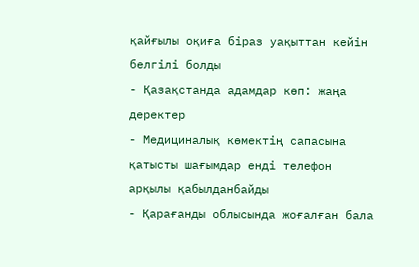қайғылы оқиға біраз уақыттан кейін белгілі болды
- Қазақстанда адамдар көп: жаңа деректер
- Медициналық көмектің сапасына қатысты шағымдар енді телефон арқылы қабылданбайды
- Қарағанды облысында жоғалған бала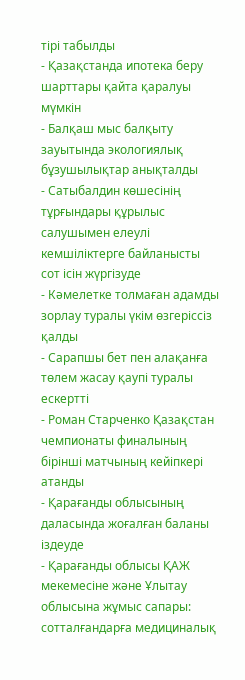тірі табылды
- Қазақстанда ипотека беру шарттары қайта қаралуы мүмкін
- Балқаш мыс балқыту зауытында экологиялық бұзушылықтар анықталды
- Сатыбалдин көшесінің тұрғындары құрылыс салушымен елеулі кемшіліктерге байланысты сот ісін жүргізуде
- Кәмелетке толмаған адамды зорлау туралы үкім өзгеріссіз қалды
- Сарапшы бет пен алақанға төлем жасау қаупі туралы ескертті
- Роман Старченко Қазақстан чемпионаты финалының бірінші матчының кейіпкері атанды
- Қарағанды облысының даласында жоғалған баланы іздеуде
- Қарағанды облысы ҚАЖ мекемесіне және Ұлытау облысына жұмыс сапары: сотталғандарға медициналық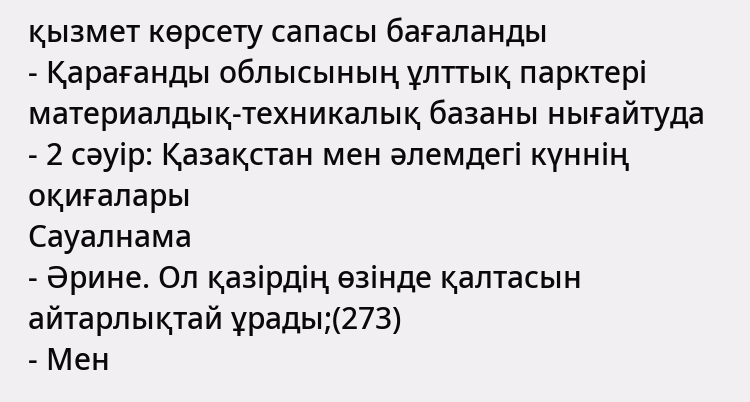қызмет көрсету сапасы бағаланды
- Қарағанды облысының ұлттық парктері материалдық-техникалық базаны нығайтуда
- 2 сәуір: Қазақстан мен әлемдегі күннің оқиғалары
Сауалнама
- Әрине. Ол қазірдің өзінде қалтасын айтарлықтай ұрады;(273)
- Мен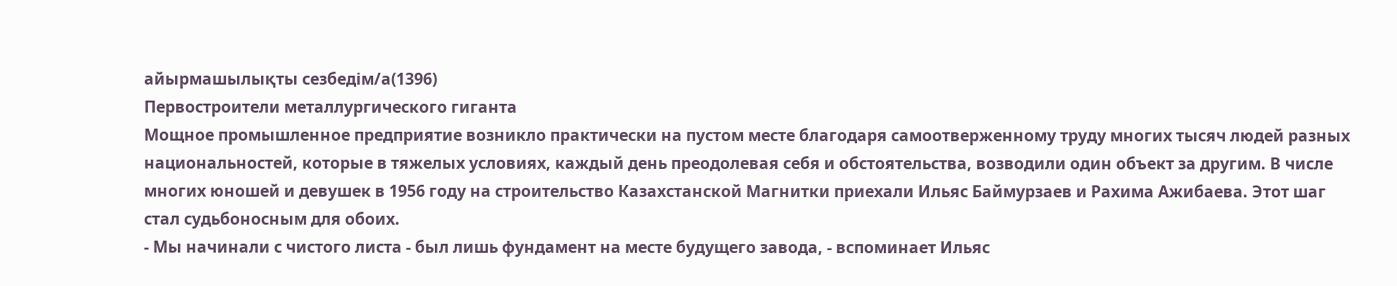айырмашылықты сезбедім/а(1396)
Первостроители металлургического гиганта
Мощное промышленное предприятие возникло практически на пустом месте благодаря самоотверженному труду многих тысяч людей разных национальностей, которые в тяжелых условиях, каждый день преодолевая себя и обстоятельства, возводили один объект за другим. В числе многих юношей и девушек в 1956 году на строительство Казахстанской Магнитки приехали Ильяс Баймурзаев и Рахима Ажибаева. Этот шаг стал судьбоносным для обоих.
- Мы начинали с чистого листа - был лишь фундамент на месте будущего завода, - вспоминает Ильяс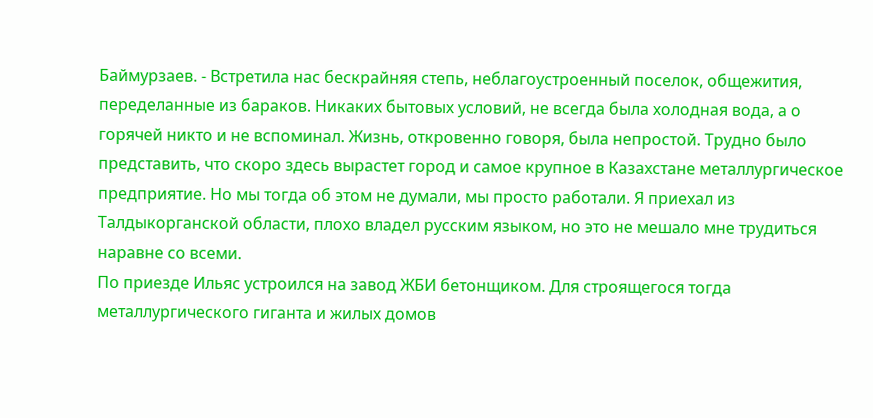Баймурзаев. - Встретила нас бескрайняя степь, неблагоустроенный поселок, общежития, переделанные из бараков. Никаких бытовых условий, не всегда была холодная вода, а о горячей никто и не вспоминал. Жизнь, откровенно говоря, была непростой. Трудно было представить, что скоро здесь вырастет город и самое крупное в Казахстане металлургическое предприятие. Но мы тогда об этом не думали, мы просто работали. Я приехал из Талдыкорганской области, плохо владел русским языком, но это не мешало мне трудиться наравне со всеми.
По приезде Ильяс устроился на завод ЖБИ бетонщиком. Для строящегося тогда металлургического гиганта и жилых домов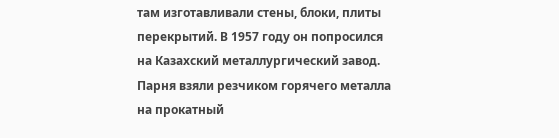там изготавливали стены, блоки, плиты перекрытий. В 1957 году он попросился на Казахский металлургический завод. Парня взяли резчиком горячего металла на прокатный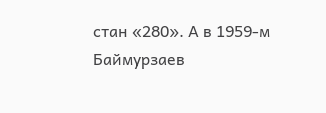стан «280». А в 1959-м Баймурзаев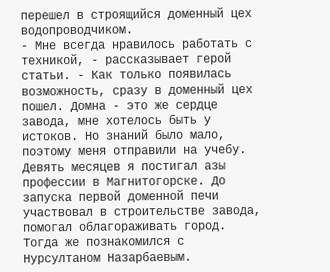перешел в строящийся доменный цех водопроводчиком.
- Мне всегда нравилось работать с техникой, - рассказывает герой статьи. - Как только появилась возможность, сразу в доменный цех пошел. Домна - это же сердце завода, мне хотелось быть у истоков. Но знаний было мало, поэтому меня отправили на учебу. Девять месяцев я постигал азы профессии в Магнитогорске. До запуска первой доменной печи участвовал в строительстве завода, помогал облагораживать город. Тогда же познакомился с Нурсултаном Назарбаевым.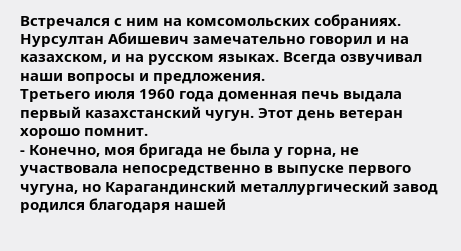Встречался с ним на комсомольских собраниях. Нурсултан Абишевич замечательно говорил и на казахском, и на русском языках. Всегда озвучивал наши вопросы и предложения.
Третьего июля 1960 года доменная печь выдала первый казахстанский чугун. Этот день ветеран хорошо помнит.
- Конечно, моя бригада не была у горна, не участвовала непосредственно в выпуске первого чугуна, но Карагандинский металлургический завод родился благодаря нашей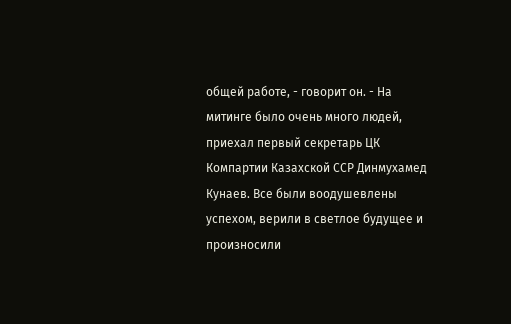общей работе, - говорит он. - На митинге было очень много людей, приехал первый секретарь ЦК Компартии Казахской ССР Динмухамед Кунаев. Все были воодушевлены успехом, верили в светлое будущее и произносили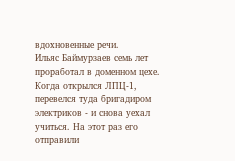вдохновенные речи.
Ильяс Баймурзаев семь лет проработал в доменном цехе. Когда открылся ЛПЦ-1, перевелся туда бригадиром электриков - и снова уехал учиться. На этот раз его отправили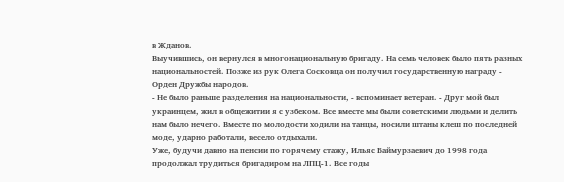в Жданов.
Выучившись, он вернулся в многонациональную бригаду. На семь человек было пять разных национальностей. Позже из рук Олега Сосковца он получил государственную награду - Орден Дружбы народов.
- Не было раньше разделения на национальности, - вспоминает ветеран. - Друг мой был украинцем, жил в общежитии я с узбеком. Все вместе мы были советскими людьми и делить нам было нечего. Вместе по молодости ходили на танцы, носили штаны клеш по последней моде, ударно работали, весело отдыхали.
Уже, будучи давно на пенсии по горячему стажу, Ильяс Баймурзаевич до 1998 года продолжал трудиться бригадиром на ЛПЦ-1. Все годы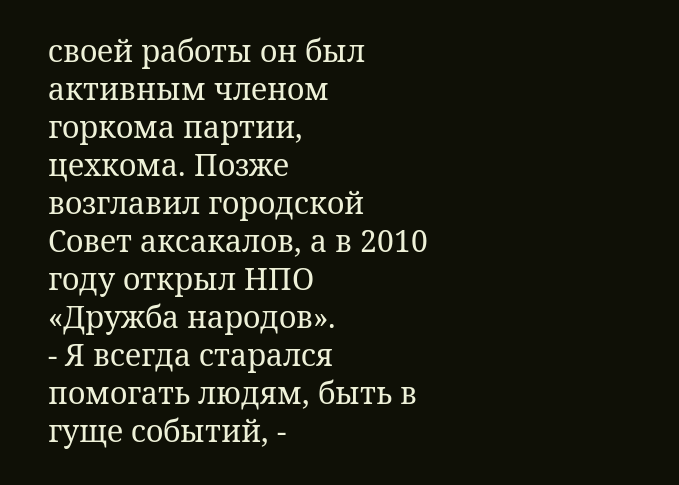своей работы он был активным членом горкома партии, цехкома. Позже возглавил городской Совет аксакалов, а в 2010 году открыл НПО «Дружба народов».
- Я всегда старался помогать людям, быть в гуще событий, -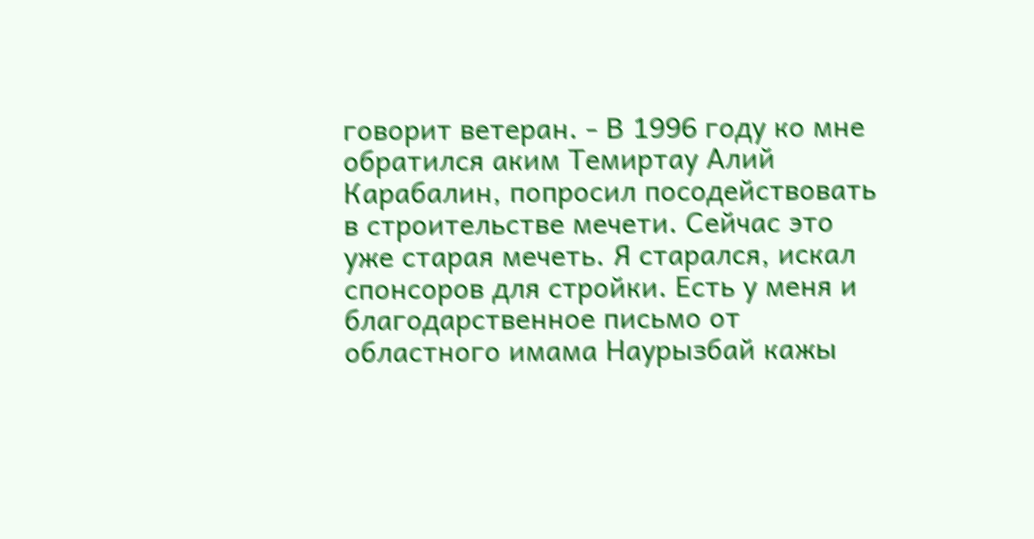говорит ветеран. - В 1996 году ко мне обратился аким Темиртау Алий Карабалин, попросил посодействовать в строительстве мечети. Сейчас это уже старая мечеть. Я старался, искал спонсоров для стройки. Есть у меня и благодарственное письмо от областного имама Наурызбай кажы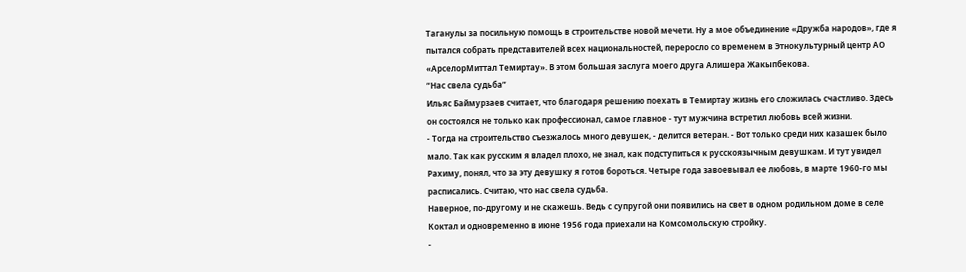Таганулы за посильную помощь в строительстве новой мечети. Ну а мое объединение «Дружба народов», где я пытался собрать представителей всех национальностей, переросло со временем в Этнокультурный центр АО «АрселорМиттал Темиртау». В этом большая заслуга моего друга Алишера Жакыпбекова.
“Нас свела судьба”
Ильяс Баймурзаев считает, что благодаря решению поехать в Темиртау жизнь его сложилась счастливо. Здесь он состоялся не только как профессионал, самое главное - тут мужчина встретил любовь всей жизни.
- Тогда на строительство съезжалось много девушек, - делится ветеран. - Вот только среди них казашек было мало. Так как русским я владел плохо, не знал, как подступиться к русскоязычным девушкам. И тут увидел Рахиму, понял, что за эту девушку я готов бороться. Четыре года завоевывал ее любовь, в марте 1960-го мы расписались. Считаю, что нас свела судьба.
Наверное, по-другому и не скажешь. Ведь с супругой они появились на свет в одном родильном доме в селе Коктал и одновременно в июне 1956 года приехали на Комсомольскую стройку.
-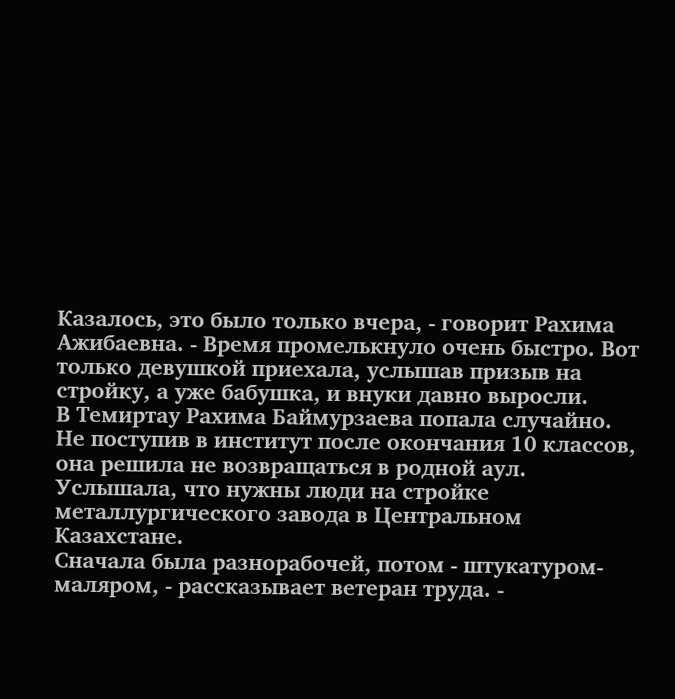Казалось, это было только вчера, - говорит Рахима Ажибаевна. - Время промелькнуло очень быстро. Вот только девушкой приехала, услышав призыв на стройку, а уже бабушка, и внуки давно выросли.
В Темиртау Рахима Баймурзаева попала случайно. Не поступив в институт после окончания 10 классов, она решила не возвращаться в родной аул. Услышала, что нужны люди на стройке металлургического завода в Центральном Казахстане.
Сначала была разнорабочей, потом - штукатуром-маляром, - рассказывает ветеран труда. -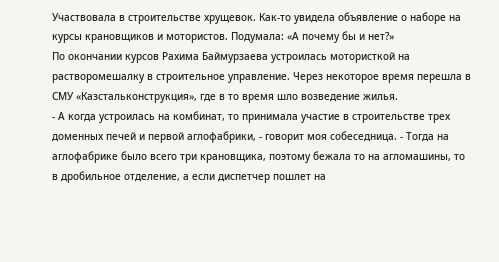Участвовала в строительстве хрущевок. Как-то увидела объявление о наборе на курсы крановщиков и мотористов. Подумала: «А почему бы и нет?»
По окончании курсов Рахима Баймурзаева устроилась мотористкой на растворомешалку в строительное управление. Через некоторое время перешла в СМУ «Казстальконструкция», где в то время шло возведение жилья.
- А когда устроилась на комбинат, то принимала участие в строительстве трех доменных печей и первой аглофабрики, - говорит моя собеседница. - Тогда на аглофабрике было всего три крановщика, поэтому бежала то на агломашины, то в дробильное отделение, а если диспетчер пошлет на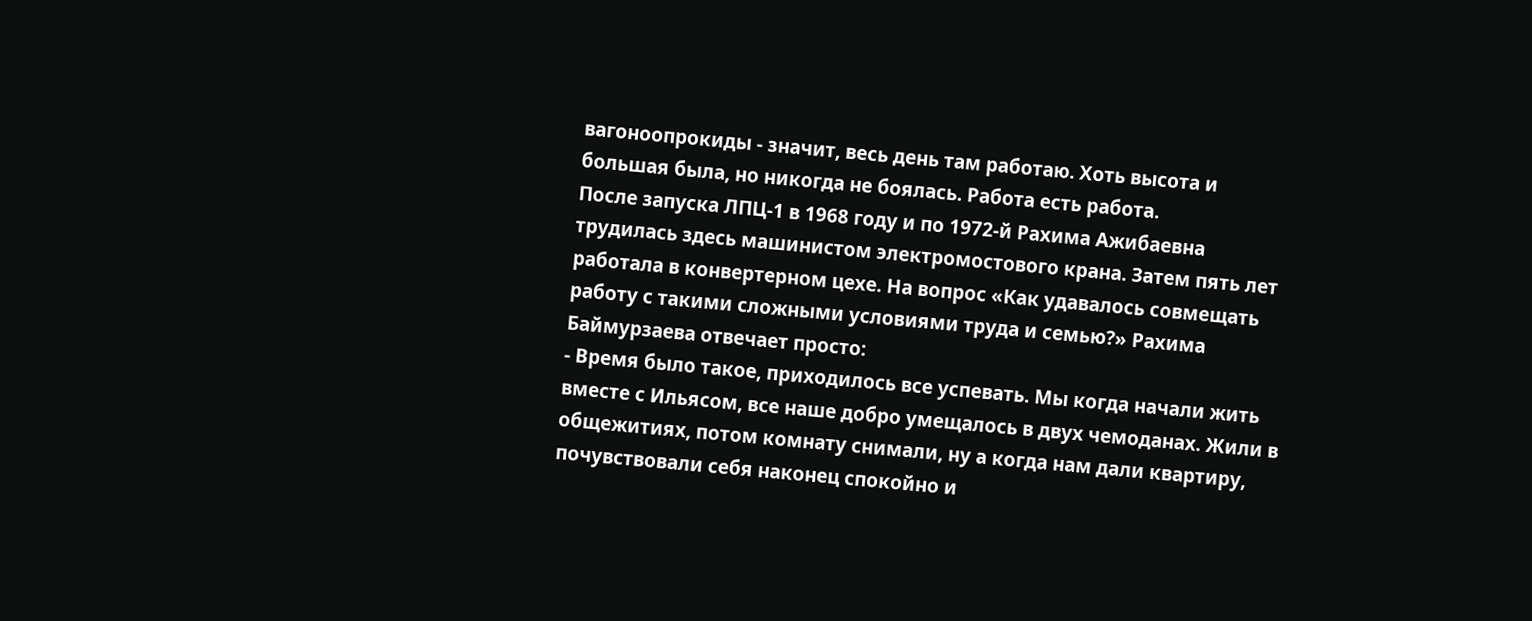вагоноопрокиды - значит, весь день там работаю. Хоть высота и большая была, но никогда не боялась. Работа есть работа.
После запуска ЛПЦ-1 в 1968 году и по 1972-й Рахима Ажибаевна трудилась здесь машинистом электромостового крана. Затем пять лет работала в конвертерном цехе. На вопрос «Как удавалось совмещать работу с такими сложными условиями труда и семью?» Рахима Баймурзаева отвечает просто:
- Время было такое, приходилось все успевать. Мы когда начали жить вместе с Ильясом, все наше добро умещалось в двух чемоданах. Жили в общежитиях, потом комнату снимали, ну а когда нам дали квартиру, почувствовали себя наконец спокойно и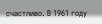счастливо. В 1961 году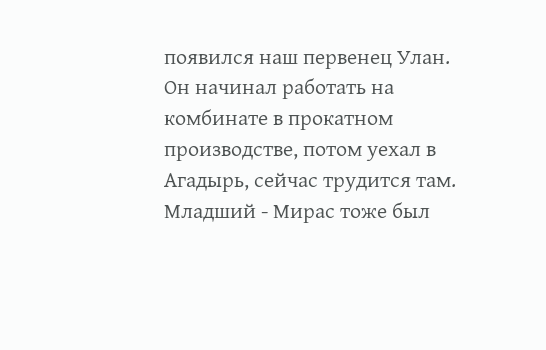появился наш первенец Улан. Он начинал работать на комбинате в прокатном производстве, потом уехал в Агадырь, сейчас трудится там. Младший - Мирас тоже был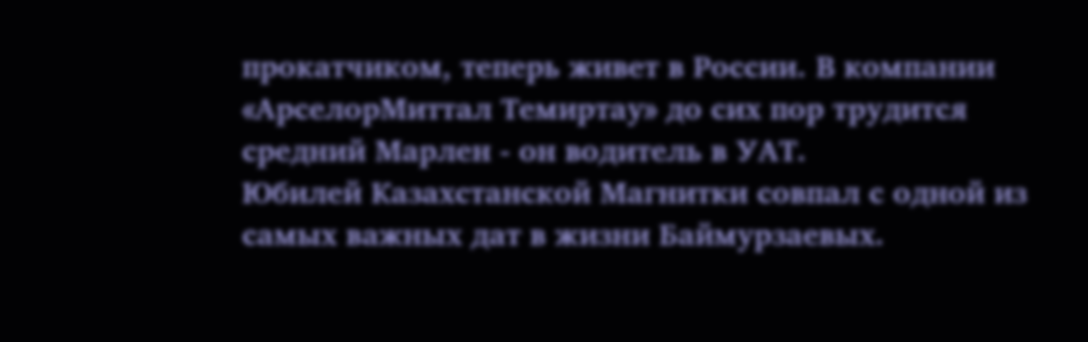прокатчиком, теперь живет в России. В компании «АрселорМиттал Темиртау» до сих пор трудится средний Марлен - он водитель в УАТ.
Юбилей Казахстанской Магнитки совпал с одной из самых важных дат в жизни Баймурзаевых.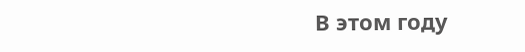В этом году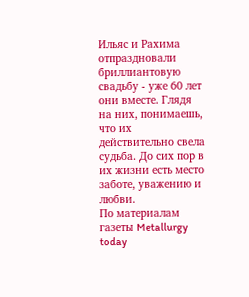Ильяс и Рахима отпраздновали бриллиантовую свадьбу - уже 60 лет они вместе. Глядя на них, понимаешь, что их действительно свела судьба. До сих пор в их жизни есть место заботе, уважению и любви.
По материалам газеты Metallurgy today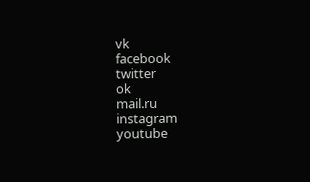vk
facebook
twitter
ok
mail.ru
instagram
youtube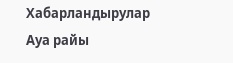Хабарландырулар
Ауа райы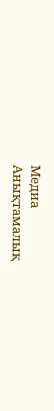Медиа
Анықтамалық